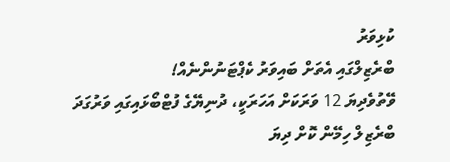ކުޅިވަރު
ބްރެޒިލްގައި އެތަށް ބައިވަރު ކެޕްޓަނުންނެއް!
ވޭތުވެދިޔަ 12 ވަރަކަށް އަހަރަކީ، ދުނިޔޭގެ ފުޓްބޯޅައިގައި ވަރުގަދަ ބްރެޒިލް ހިމޭން ކޮށް ދިޔަ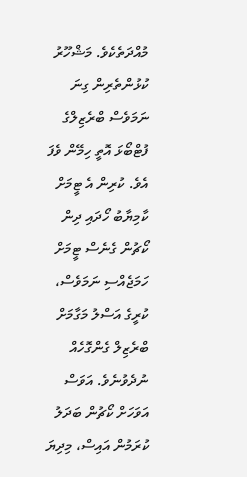މުއްދަތެކެވެ. މަޝްހޫރު ކުޅުންތެރިން ގިނަ ނަމަވެސް ބްރެޒިލްގެ ފުޓްބޯޅަ އޮތީ ހިމޭން ވެފަ އެވެ. ކުރިން އެ ޓީމަށް ކާމިޔާބު ހޯދައި ދިން ކޯޗުން ގެނެސް ޓީމަށް ހަމަޖެއްސި ނަމަވެސް، ކުރީގެ އަސްލު މަގާމަށް ބްރެޒިލް ގެންގޮހެއް ނުދެވުނެވެ. އަވަސް އަވަހަށް ކޯޗުން ބަދަލު ކުރަމުން އައިސް، މިދިޔަ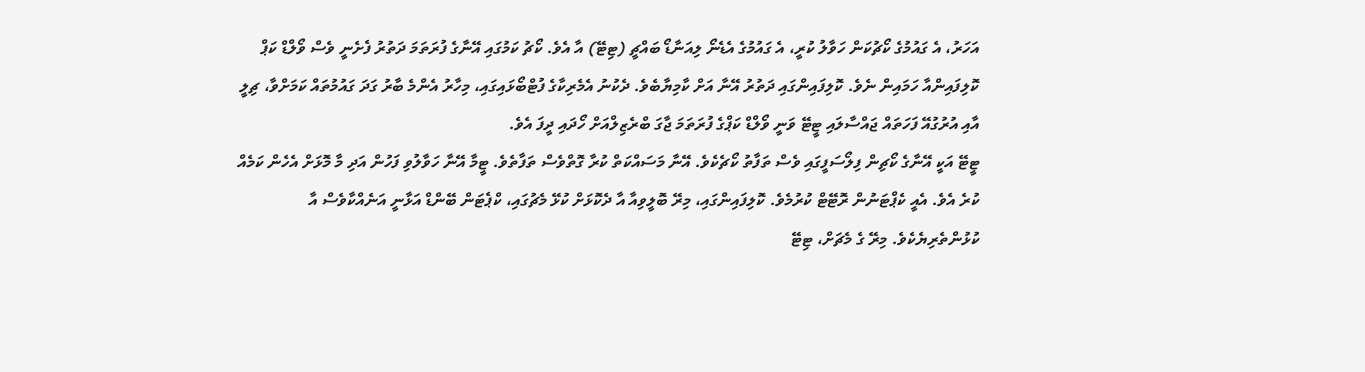އަހަރު، އެ ގައުމުގެ ކޯޗުކަން ހަވާލު ކުރީ، އެ ގައުމުގެ އެޑެނޯ ލިއަނާޑޯ ބައްޗީ (ޓިޓޭ) އާ އެވެ. ކޯޗު ކަމުގައި އޭނާގެ ފުރަތަމަ ދަތުރު ފެށެނީ ވެސް ވޯލްޑް ކަޕް ކޮލިފައިންއާ ހަމައިން ނެވެ. ކޮލިފައިންގައި ދަތުރު އޭނާ އަށް ކާމިޔާބެވެ. ދެކުނު އެމެރިކާގެ ފުޓްބޯޅައިގައި، މިހާރު އެންމެ ބާރު ގަދަ ގައުމުތައް ކަމަށްވާ، ޗިލީ އާއި އުރުގުއޭ ފަހަތައް ޖައްސާލައި ޓީޓޭ ވަނީ ވޯލްޑް ކަޕްގެ ފުރަތަމަ ޖާގަ ބްރެޒިލްއަށް ހޯދައި ދީފަ އެވެ.
ޓީޓޭ އަކީ އޭނާގެ ކޯޗިން ފިލޯސަފީގައި ވެސް ތަފާތު ކޯޗެކެވެ. އޭނާ މަސައްކަތް ކުރާ ގޮތްވެސް ތަފާތެވެ. ޓީމާ އޭނާ ހަވާލުވި ފަހުން އަދި މާ މޮޅަށް އެހެން ކަމެއް ކުރެ އެވެ. އެއީ ކެޕްޓަނުން ރޮޓޭޓް ކުރުމެވެ. ކޮލިފައިންގައި، މިރޭ ބޮލީވިއާ އާ ދެކޮޅަށް ކުޅޭ މެޗުގައި، ކްޕެޓަން ބޭންޑް އަޅާނީ އަނެއްކާވެސް އާ ކުޅުންތެރިޔެކެވެ. މިރޭ ގެ މެޗަށް، ޓިޓޭ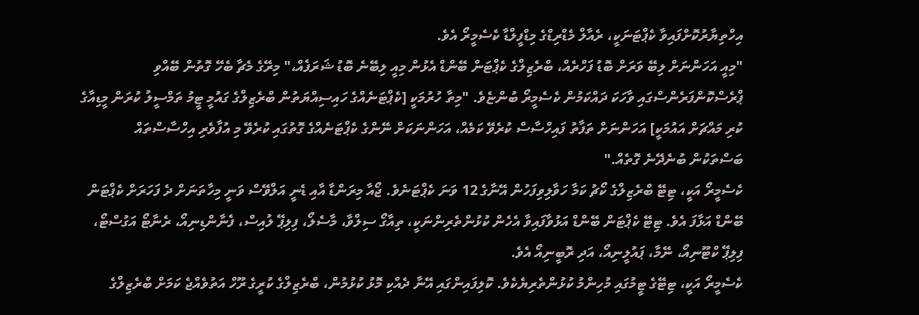އިހްތިޔާރުކޮށްފައިވާ ކެޕްޓަނަކީ، ރެއާލް މެޑްރިޑްގެ މިޑްފީލްޑާ ކެސެމީރޯ އެވެ.
"މިއީ އަހަންނަށް ލިބޭ ވަރަށް ބޮޑު ފަހްރެއް، ބްރެޒިލްގެ ކެޕްޓަން ބޭންޑް އެޅުން މިއީ ލިބޭނެ ބޮޑު ޝަރަފެއް،" މިރޭގެ މެޗާ ބެހޭ ގޮތުން ބޭއްވި ޕްރެސްކޮންފަރެންސްގައި ވާހަކަ ދައްކަމުން ކެސެމީރޯ ބުންޏެވެ. "މިތާ ހުރުމަކީ [ކެޕްޓަނެއްގެ ހައިސިއްޔަތުން ބްރެޒިލްގެ ގައުމީ ޓީމު ތަމްސީލު ކުރަން މީޑިއާގެ ކުރި މައްޗަށް އައުމަކީ] އަހަންނަށް ތަފާތު ފައިހްސާސް ކުރެވޭ ކަމެއް، އަހަންނަކަށް ނޭންގެ ކެޕްޓަނެއްގެ ގޮތުގައި ކުރެވޭ މި އުފާވެރި އިހްސާސްތައް ބަސްތަކުން ބުނެދޭނެ ގޮތެއް."
ކެސެމީރޯ އަކީ، ޓިޓޭ ބްރެޒިލްގެ ކޯޗު ކަމާ ހަވާލިވިފަހުން އޭނާގެ 12 ވަނަ ކެޕްޓަނެވެ. ޖޯއާ މިރަންޑާ އާއި ޑެނީ އަލްވޭސް ވަނީ މިހާތަނަށް ދެ ފަހަރަށް ކެޕްޓަން ބޭންޑް އަޅާފަ އެވެ. ޓިޓޭ ކެޕްޓަން ބޭންޑް އަޅުވާފައިވާ އެހެން ކުޅުންތެރިންނަކީ، ތިއާގޯ ސިލްވާ، މާސެލޯ، ފިލިޕޭ ލުއިސް، ފެނާންޑިނިއޯ، ރެނާޓޯ އަގުސްޓޯ، ފިލިޕޭ ކްޓޫނިއޯ، ނޭމާ، ޕައުލީނިއޯ، އަދި ރޮބީނިއޯ އެވެ.
ކެސެމީރޯ އަކީ، ޓިޓޭގެ ޓީމުގައި މުހިންމު ކުޅުންތެރިޔެކެވެ. ކޮލިފައިންގައި އޭނާ ދެއްކި މޮޅު ކުޅުމުން، ބްރެޒިލްގެ ކުރީގެ ރޫހް އަތުވެއްޖެ ކަމަށް ބްރެޒިލްގެ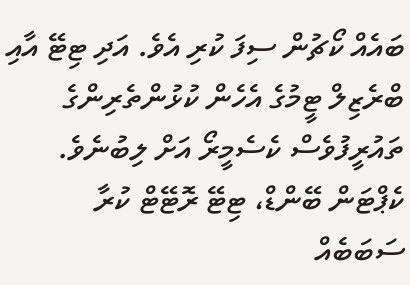ބައެއް ކޯޗުން ސިފަ ކުރި އެވެ. އަދި ޓިޓޭ އާއި ބްރެޒިލް ޓީމުގެ އެހެން ކުޅުންތެރިންގެ ތައުރީފުވެސް ކެސެމީރޯ އަށް ލިބުނެވެ.
ކެޕްޓަން ބޭންޑް، ޓިޓޭ ރޮޓޭޓް ކުރާ ސަބަބެއް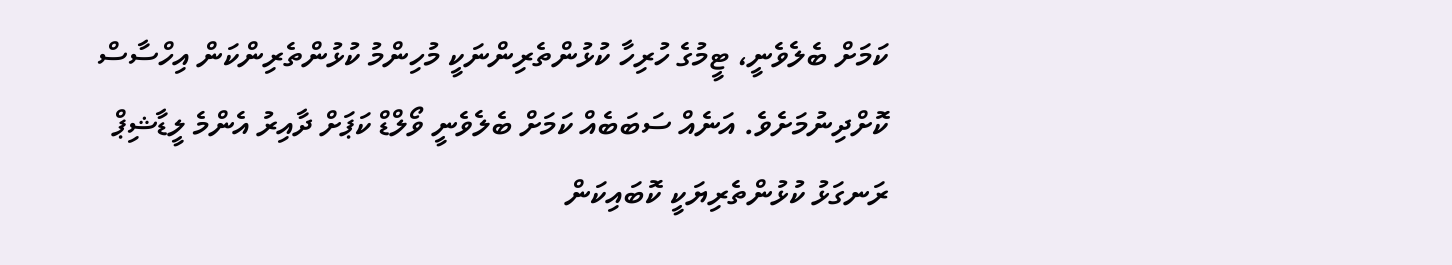ކަމަށް ބެލެވެނީ، ޓީމުގެ ހުރިހާ ކުޅުންތެރިންނަކީ މުހިންމު ކުޅުންތެރިންކަން އިހްސާސް ކޮށްދިނުމަށެވެ. އަނެއް ސަބަބެއް ކަމަށް ބެލެވެނީ ވޯލްޑް ކަޕަށް ދާއިރު އެންމެ ލީޑާޝިޕް ރަނގަޅު ކުޅުންތެރިޔަކީ ކޮބައިކަން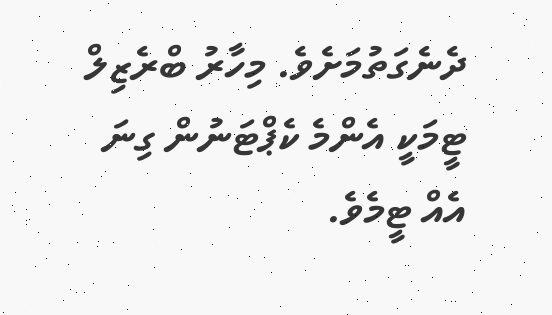ދެނެގަތުމަށެވެ. މިހާރު ބްރެޒިލް ޓީމަކީ އެންމެ ކެޕްޓަނުން ގިނަ އެއް ޓީމެވެ.